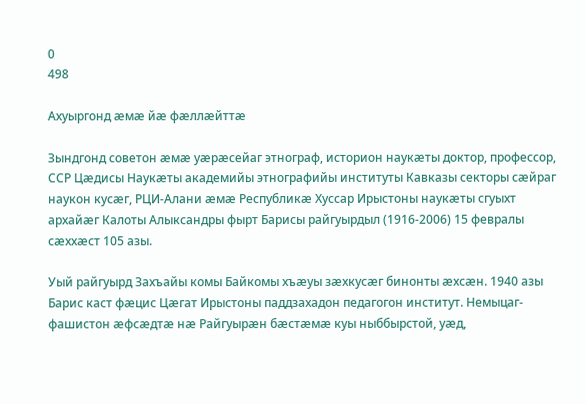0
498

Ахуыргонд æмæ йæ фæллæйттæ

Зындгонд советон æмæ уæрæсейаг этнограф, историон наукæты доктор, профессор, ССР Цæдисы Наукæты академийы этнографийы институты Кавказы секторы сæйраг наукон кусæг, РЦИ-Алани æмæ Республикæ Хуссар Ирыстоны наукæты сгуыхт архайæг Калоты Алыксандры фырт Барисы райгуырдыл (1916-2006) 15 февралы сæххæст 105 азы.

Уый райгуырд Захъайы комы Байкомы хъæуы зæхкусæг бинонты æхсæн. 1940 азы Барис каст фæцис Цæгат Ирыстоны паддзахадон педагогон институт. Немыцаг-фашистон æфсæдтæ нæ Райгуырæн бæстæмæ куы ныббырстой, уæд,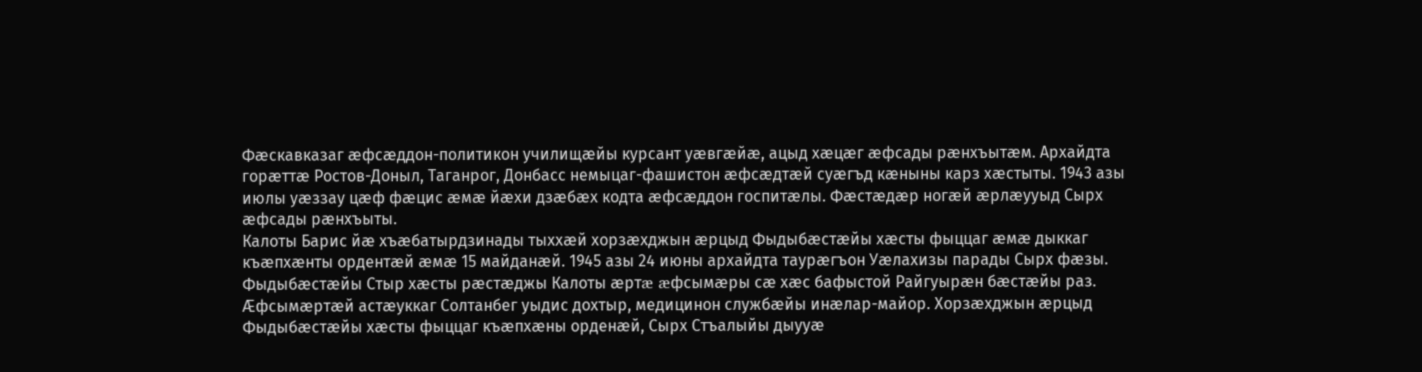Фæскавказаг æфсæддон-политикон училищæйы курсант уæвгæйæ, ацыд хæцæг æфсады рæнхъытæм. Архайдта горæттæ Ростов-Доныл, Таганрог, Донбасс немыцаг-фашистон æфсæдтæй суæгъд кæныны карз хæстыты. 1943 азы июлы уæззау цæф фæцис æмæ йæхи дзæбæх кодта æфсæддон госпитæлы. Фæстæдæр ногæй æрлæууыд Сырх æфсады рæнхъыты.
Калоты Барис йæ хъæбатырдзинады тыххæй хорзæхджын æрцыд Фыдыбæстæйы хæсты фыццаг æмæ дыккаг къæпхæнты ордентæй æмæ 15 майданæй. 1945 азы 24 июны архайдта таурæгъон Уæлахизы парады Сырх фæзы.
Фыдыбæстæйы Стыр хæсты рæстæджы Калоты æртæ æфсымæры сæ хæс бафыстой Райгуырæн бæстæйы раз. Æфсымæртæй астæуккаг Солтанбег уыдис дохтыр, медицинон службæйы инæлар-майор. Хорзæхджын æрцыд Фыдыбæстæйы хæсты фыццаг къæпхæны орденæй, Сырх Стъалыйы дыууæ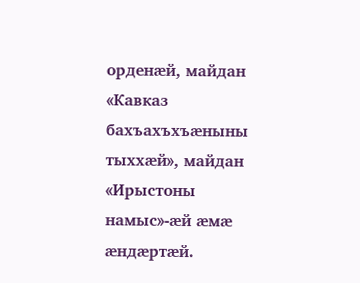орденæй, майдан «Кавказ бахъахъхъæныны тыххæй», майдан «Ирыстоны намыс»-æй æмæ æндæртæй.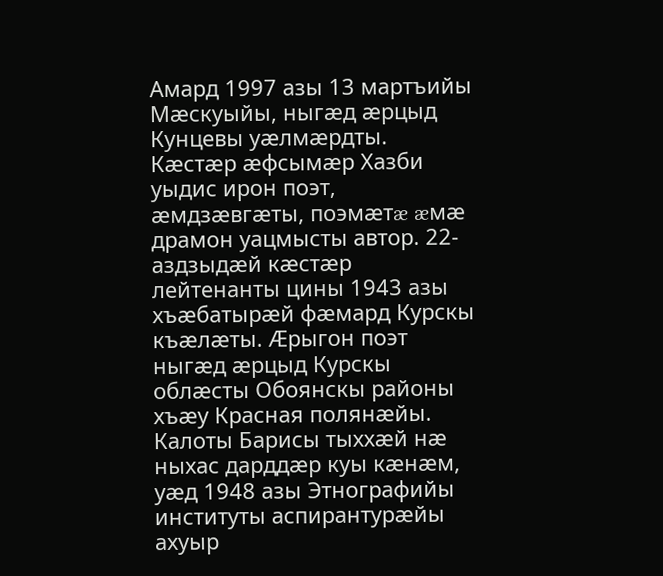Амард 1997 азы 13 мартъийы Мæскуыйы, ныгæд æрцыд Кунцевы уæлмæрдты.
Кæстæр æфсымæр Хазби уыдис ирон поэт, æмдзæвгæты, поэмæтæ æмæ драмон уацмысты автор. 22-аздзыдæй кæстæр лейтенанты цины 1943 азы хъæбатырæй фæмард Курскы къæлæты. Æрыгон поэт ныгæд æрцыд Курскы облæсты Обоянскы районы хъæу Красная полянæйы.
Калоты Барисы тыххæй нæ ныхас дарддæр куы кæнæм, уæд 1948 азы Этнографийы институты аспирантурæйы ахуыр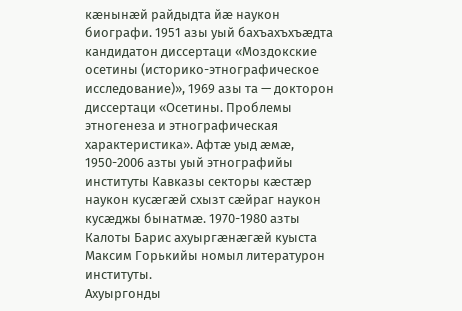кæнынæй райдыдта йæ наукон биографи. 1951 азы уый бахъахъхъæдта кандидатон диссертаци «Моздокские осетины (историко-этнографическое исследование)», 1969 азы та — докторон диссертаци «Осетины. Проблемы этногенеза и этнографическая характеристика». Афтæ уыд æмæ, 1950-2006 азты уый этнографийы институты Кавказы секторы кæстæр наукон кусæгæй схызт сæйраг наукон кусæджы бынатмæ. 1970-1980 азты Калоты Барис ахуыргæнæгæй куыста Максим Горькийы номыл литературон институты.
Ахуыргонды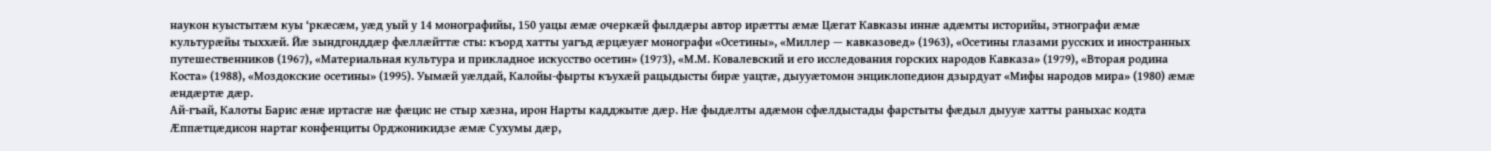наукон куыстытæм куы ‘ркæсæм, уæд уый у 14 монографийы, 150 уацы æмæ очеркæй фылдæры автор ирæтты æмæ Цæгат Кавказы иннæ адæмты историйы, этнографи æмæ культурæйы тыххæй. Йæ зындгонддæр фæллæйттæ сты: къорд хатты уагъд æрцæуæг монографи «Осетины», «Миллер — кавказовед» (1963), «Осетины глазами русских и иностранных путешественников (1967), «Материальная культура и прикладное искусство осетин» (1973), «М.М. Ковалевский и его исследования горских народов Кавказа» (1979), «Вторая родина Коста» (1988), «Моздокские осетины» (1995). Уымæй уæлдай, Калойы-фырты къухæй рацыдысты бирæ уацтæ, дыууæтомон энциклопедион дзырдуат «Мифы народов мира» (1980) æмæ æндæртæ дæр.
Ай-гъай, Калоты Барис æнæ иртасгæ нæ фæцис не стыр хæзна, ирон Нарты кадджытæ дæр. Нæ фыдæлты адæмон сфæлдыстады фарстыты фæдыл дыууæ хатты раныхас кодта Æппæтцæдисон нартаг конфенциты Орджоникидзе æмæ Сухумы дæр,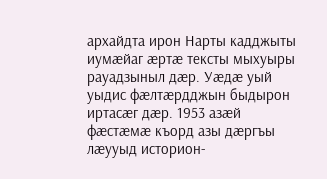архайдта ирон Нарты кадджыты иумæйаг æртæ тексты мыхуыры рауадзыныл дæр. Уæдæ уый уыдис фæлтæрдджын быдырон иртасæг дæр. 1953 азæй фæстæмæ къорд азы дæргъы лæууыд историон-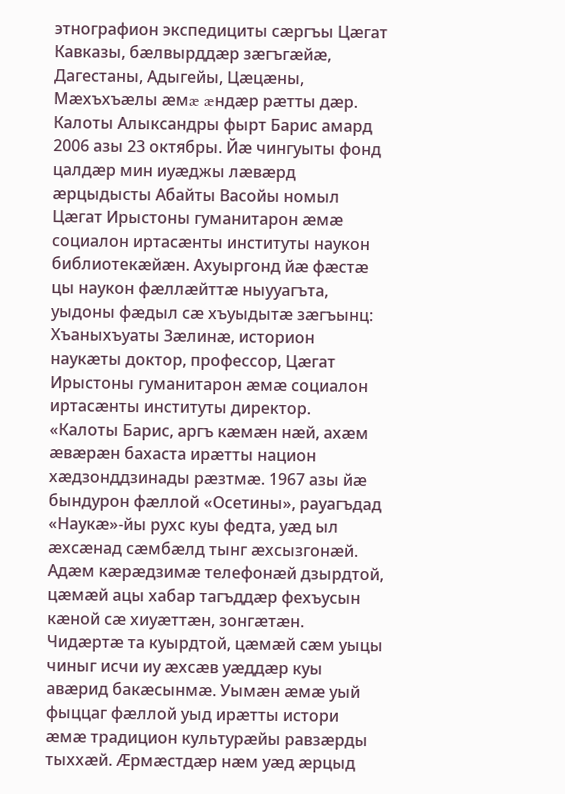этнографион экспедициты сæргъы Цæгат Кавказы, бæлвырддæр зæгъгæйæ, Дагестаны, Адыгейы, Цæцæны, Мæхъхъæлы æмæ æндæр рæтты дæр.
Калоты Алыксандры фырт Барис амард 2006 азы 23 октябры. Йæ чингуыты фонд цалдæр мин иуæджы лæвæрд æрцыдысты Абайты Васойы номыл Цæгат Ирыстоны гуманитарон æмæ социалон иртасæнты институты наукон библиотекæйæн. Ахуыргонд йæ фæстæ цы наукон фæллæйттæ ныууагъта, уыдоны фæдыл сæ хъуыдытæ зæгъынц:
Хъаныхъуаты Зæлинæ, историон наукæты доктор, профессор, Цæгат Ирыстоны гуманитарон æмæ социалон иртасæнты институты директор.
«Калоты Барис, аргъ кæмæн нæй, ахæм æвæрæн бахаста ирæтты национ хæдзонддзинады рæзтмæ. 1967 азы йæ бындурон фæллой «Осетины», рауагъдад «Наукæ»-йы рухс куы федта, уæд ыл æхсæнад сæмбæлд тынг æхсызгонæй. Адæм кæрæдзимæ телефонæй дзырдтой, цæмæй ацы хабар тагъддæр фехъусын кæной сæ хиуæттæн, зонгæтæн. Чидæртæ та куырдтой, цæмæй сæм уыцы чиныг исчи иу æхсæв уæддæр куы авæрид бакæсынмæ. Уымæн æмæ уый фыццаг фæллой уыд ирæтты истори æмæ традицион культурæйы равзæрды тыххæй. Æрмæстдæр нæм уæд æрцыд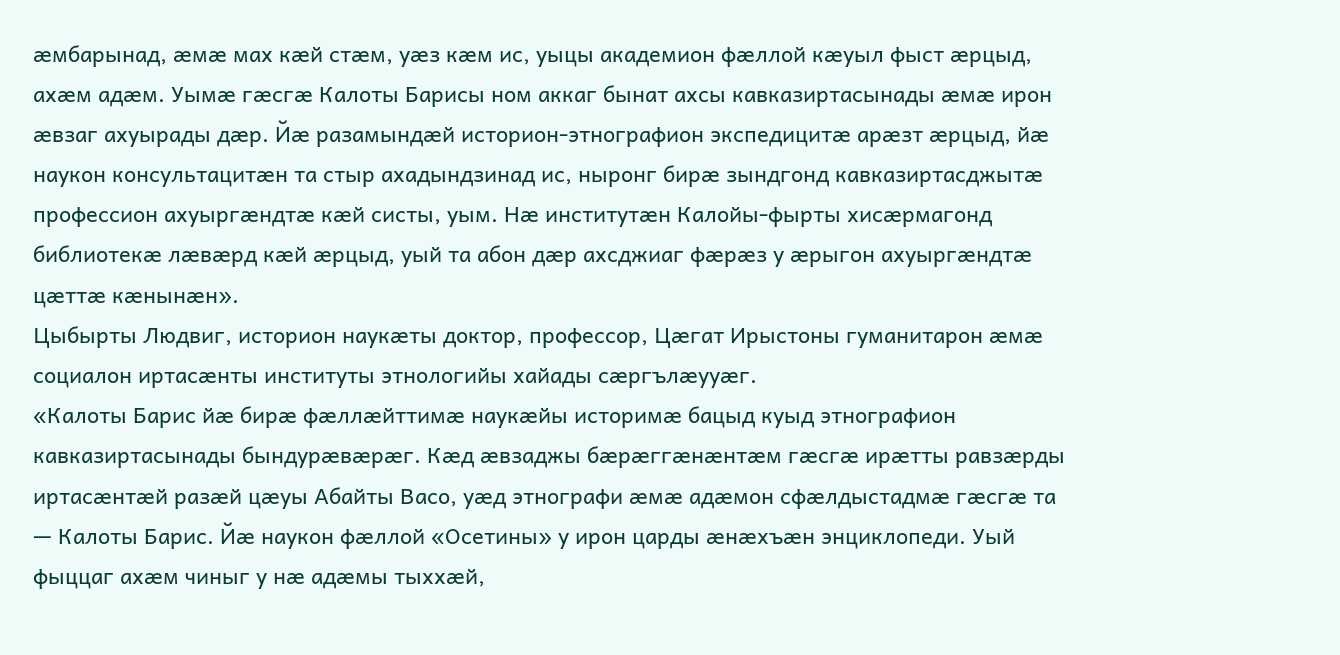æмбарынад, æмæ мах кæй стæм, уæз кæм ис, уыцы академион фæллой кæуыл фыст æрцыд, ахæм адæм. Уымæ гæсгæ Калоты Барисы ном аккаг бынат ахсы кавказиртасынады æмæ ирон æвзаг ахуырады дæр. Йæ разамындæй историон-этнографион экспедицитæ арæзт æрцыд, йæ наукон консультацитæн та стыр ахадындзинад ис, ныронг бирæ зындгонд кавказиртасджытæ профессион ахуыргæндтæ кæй систы, уым. Нæ институтæн Калойы-фырты хисæрмагонд библиотекæ лæвæрд кæй æрцыд, уый та абон дæр ахсджиаг фæрæз у æрыгон ахуыргæндтæ цæттæ кæнынæн».
Цыбырты Людвиг, историон наукæты доктор, профессор, Цæгат Ирыстоны гуманитарон æмæ социалон иртасæнты институты этнологийы хайады сæргълæууæг.
«Калоты Барис йæ бирæ фæллæйттимæ наукæйы историмæ бацыд куыд этнографион кавказиртасынады бындурæвæрæг. Кæд æвзаджы бæрæггæнæнтæм гæсгæ ирæтты равзæрды иртасæнтæй разæй цæуы Абайты Васо, уæд этнографи æмæ адæмон сфæлдыстадмæ гæсгæ та — Калоты Барис. Йæ наукон фæллой «Осетины» у ирон царды æнæхъæн энциклопеди. Уый фыццаг ахæм чиныг у нæ адæмы тыххæй,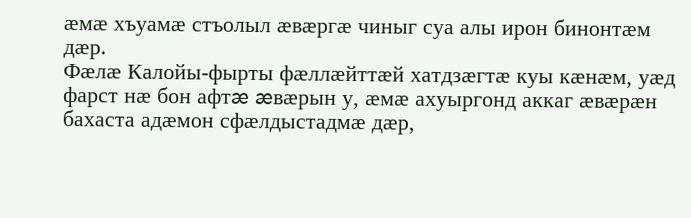æмæ хъуамæ стъолыл æвæргæ чиныг суа алы ирон бинонтæм дæр.
Фæлæ Калойы-фырты фæллæйттæй хатдзæгтæ куы кæнæм, уæд фарст нæ бон афтæ æвæрын у, æмæ ахуыргонд аккаг æвæрæн бахаста адæмон сфæлдыстадмæ дæр,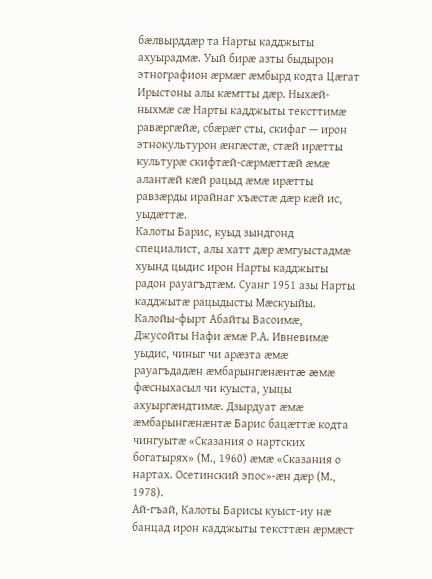бæлвырддæр та Нарты кадджыты ахуырадмæ. Уый бирæ азты быдырон этнографион æрмæг æмбырд кодта Цæгат Ирыстоны алы кæмтты дæр. Ныхæй-ныхмæ сæ Нарты кадджыты тексттимæ равæргæйæ, сбæрæг сты, скифаг — ирон этнокультурон æнгæстæ, стæй ирæтты культурæ скифтæй-сæрмæттæй æмæ алантæй кæй рацыд æмæ ирæтты равзæрды ирайнаг хъæстæ дæр кæй ис, уыдæттæ.
Калоты Барис, куыд зындгонд специалист, алы хатт дæр æмгуыстадмæ хуынд цыдис ирон Нарты кадджыты радон рауагъдтæм. Суанг 1951 азы Нарты кадджытæ рацыдысты Мæскуыйы. Калойы-фырт Абайты Васоимæ, Джусойты Нафи æмæ Р.А. Ивневимæ уыдис, чиныг чи арæзта æмæ рауагъдадæн æмбарынгæнæнтæ æмæ фæсныхасыл чи куыста, уыцы ахуыргæндтимæ. Дзырдуат æмæ æмбарынгæнæнтæ Барис бацæттæ кодта чингуытæ «Сказания о нартских богатырях» (М., 1960) æмæ «Сказания о нартах. Осетинский эпос»-æн дæр (М., 1978).
Ай-гъай, Калоты Барисы куыст-иу нæ банцад ирон кадджыты тексттæн æрмæст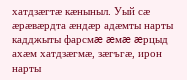хатдзæгтæ кæныныл. Уый сæ æрæвæрдта æндæр адæмты нарты кадджыты фарсмæ æмæ æрцыд ахæм хатдзæгмæ, зæгъгæ, ирон нарты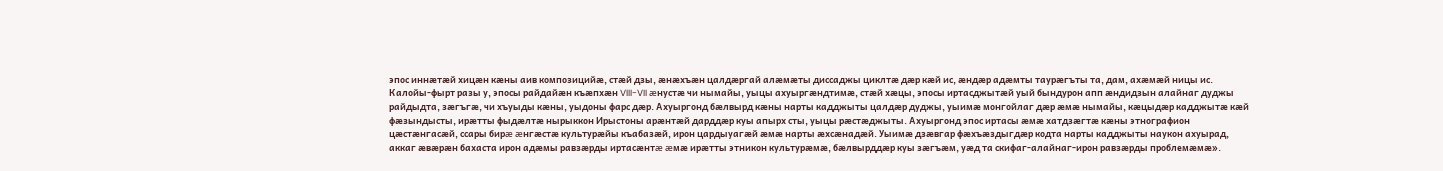эпос иннæтæй хицæн кæны аив композицийæ, стæй дзы, æнæхъæн цалдæргай алæмæты диссаджы циклтæ дæр кæй ис, æндæр адæмты таурæгъты та, дам, ахæмæй ницы ис. Калойы-фырт разы у, эпосы райдайæн къæпхæн VIII-VII æнустæ чи нымайы, уыцы ахуыргæндтимæ, стæй хæцы, эпосы иртасджытæй уый бындурон апп æндидзын алайнаг дуджы райдыдта, зæгъгæ, чи хъуыды кæны, уыдоны фарс дæр. Ахуыргонд бæлвырд кæны нарты кадджыты цалдæр дуджы, уыимæ монгойлаг дæр æмæ нымайы, кæцыдæр кадджытæ кæй фæзындысты, ирæтты фыдæлтæ нырыккон Ирыстоны арæнтæй дарддæр куы апырх сты, уыцы рæстæджыты. Ахуыргонд эпос иртасы æмæ хатдзæгтæ кæны этнографион цæстæнгасæй, ссары бирæ æнгæстæ культурæйы къабазæй, ирон цардыуагæй æмæ нарты æхсæнадæй. Уыимæ дзæвгар фæхъæздыгдæр кодта нарты кадджыты наукон ахуырад, аккаг æвæрæн бахаста ирон адæмы равзæрды иртасæнтæ æмæ ирæтты этникон культурæмæ, бæлвырддæр куы зæгъæм, уæд та скифаг-алайнаг-ирон равзæрды проблемæмæ».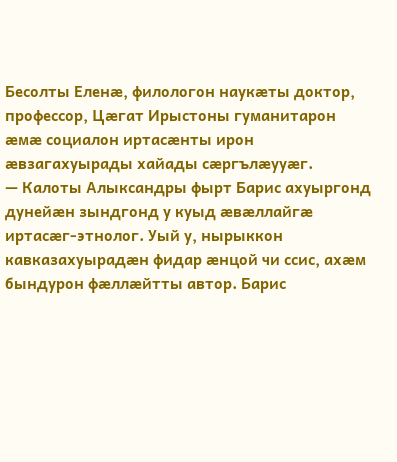Бесолты Еленæ, филологон наукæты доктор, профессор, Цæгат Ирыстоны гуманитарон æмæ социалон иртасæнты ирон æвзагахуырады хайады сæргълæууæг.
— Калоты Алыксандры фырт Барис ахуыргонд дунейæн зындгонд у куыд æвæллайгæ иртасæг-этнолог. Уый у, нырыккон кавказахуырадæн фидар æнцой чи ссис, ахæм бындурон фæллæйтты автор. Барис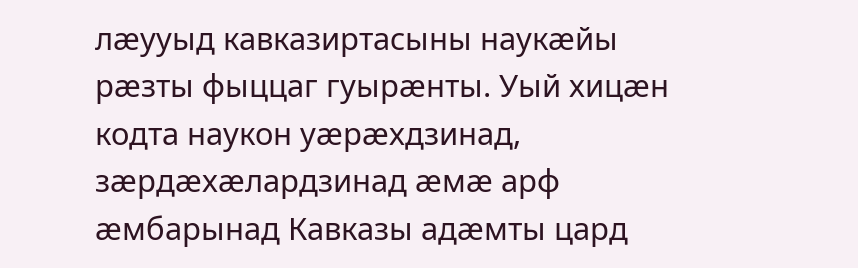лæууыд кавказиртасыны наукæйы рæзты фыццаг гуырæнты. Уый хицæн кодта наукон уæрæхдзинад, зæрдæхæлардзинад æмæ арф æмбарынад Кавказы адæмты цард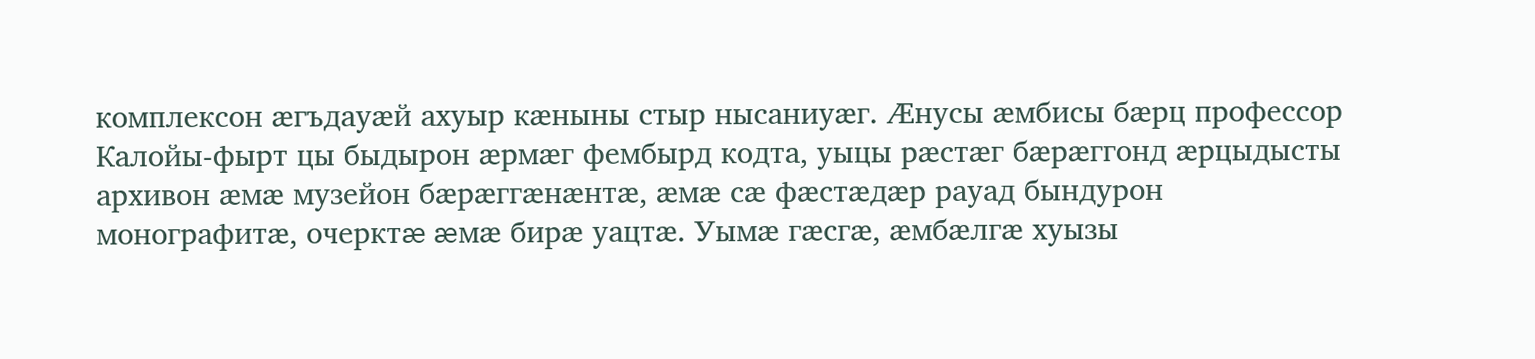комплексон æгъдауæй ахуыр кæныны стыр нысаниуæг. Æнусы æмбисы бæрц профессор Калойы-фырт цы быдырон æрмæг фембырд кодта, уыцы рæстæг бæрæггонд æрцыдысты архивон æмæ музейон бæрæггæнæнтæ, æмæ сæ фæстæдæр рауад бындурон монографитæ, очерктæ æмæ бирæ уацтæ. Уымæ гæсгæ, æмбæлгæ хуызы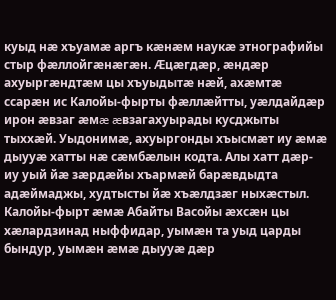куыд нæ хъуамæ аргъ кæнæм наукæ этнографийы стыр фæллойгæнæгæн. Æцæгдæр, æндæр ахуыргæндтæм цы хъуыдытæ нæй, ахæмтæ ссарæн ис Калойы-фырты фæллæйтты, уæлдайдæр ирон æвзаг æмæ æвзагахуырады кусджыты тыххæй. Уыдонимæ, ахуыргонды хъысмæт иу æмæ дыууæ хатты нæ сæмбæлын кодта. Алы хатт дæр-иу уый йæ зæрдæйы хъармæй барæвдыдта адæймаджы, худтысты йæ хъæлдзæг ныхæстыл. Калойы-фырт æмæ Абайты Васойы æхсæн цы хæлардзинад ныффидар, уымæн та уыд царды бындур, уымæн æмæ дыууæ дæр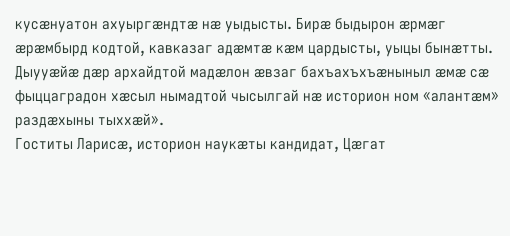кусæнуатон ахуыргæндтæ нæ уыдысты. Бирæ быдырон æрмæг æрæмбырд кодтой, кавказаг адæмтæ кæм цардысты, уыцы бынæтты. Дыууæйæ дæр архайдтой мадæлон æвзаг бахъахъхъæныныл æмæ сæ фыццаградон хæсыл нымадтой чысылгай нæ историон ном «алантæм» раздæхыны тыххæй».
Гоститы Ларисæ, историон наукæты кандидат, Цæгат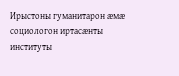Ирыстоны гуманитарон æмæ социологон иртасæнты институты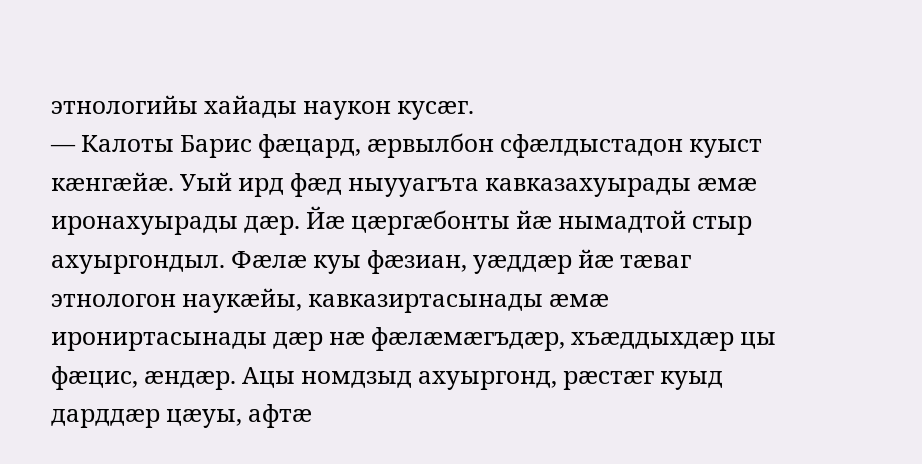этнологийы хайады наукон кусæг.
— Калоты Барис фæцард, æрвылбон сфæлдыстадон куыст кæнгæйæ. Уый ирд фæд ныууагъта кавказахуырады æмæ иронахуырады дæр. Йæ цæргæбонты йæ нымадтой стыр ахуыргондыл. Фæлæ куы фæзиан, уæддæр йæ тæваг этнологон наукæйы, кавказиртасынады æмæ ирониртасынады дæр нæ фæлæмæгъдæр, хъæддыхдæр цы фæцис, æндæр. Ацы номдзыд ахуыргонд, рæстæг куыд дарддæр цæуы, афтæ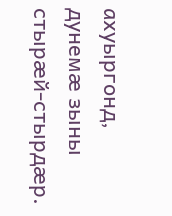ахуыргонд, дунемæ зыны стырæй-стырдæр.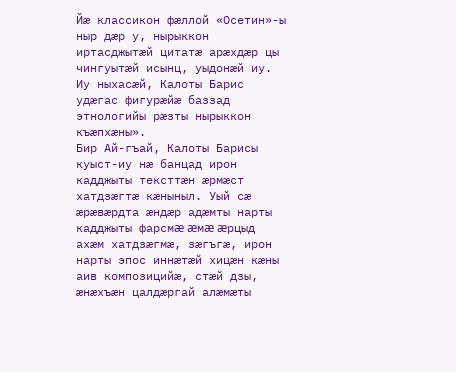Йæ классикон фæллой «Осетин»-ы ныр дæр у, нырыккон иртасджытæй цитатæ арæхдæр цы чингуытæй исынц, уыдонæй иу. Иу ныхасæй, Калоты Барис удæгас фигурæйæ баззад этнологийы рæзты нырыккон къæпхæны».
Бир Ай-гъай, Калоты Барисы куыст-иу нæ банцад ирон кадджыты тексттæн æрмæст хатдзæгтæ кæныныл. Уый сæ æрæвæрдта æндæр адæмты нарты кадджыты фарсмæ æмæ æрцыд ахæм хатдзæгмæ, зæгъгæ, ирон нарты эпос иннæтæй хицæн кæны аив композицийæ, стæй дзы, æнæхъæн цалдæргай алæмæты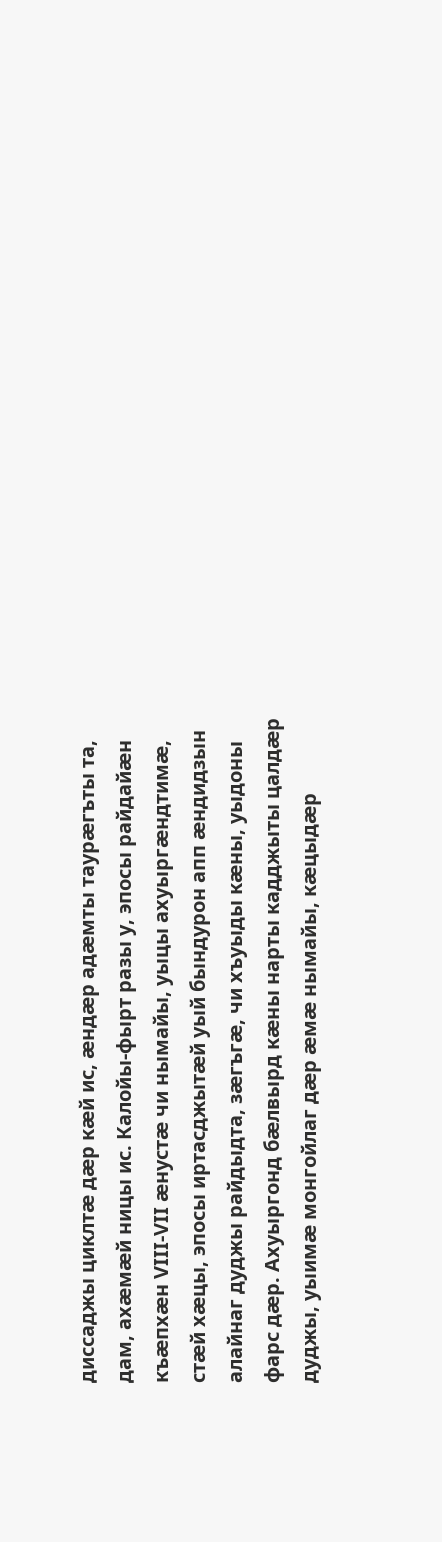диссаджы циклтæ дæр кæй ис, æндæр адæмты таурæгъты та, дам, ахæмæй ницы ис. Калойы-фырт разы у, эпосы райдайæн къæпхæн VIII-VII æнустæ чи нымайы, уыцы ахуыргæндтимæ, стæй хæцы, эпосы иртасджытæй уый бындурон апп æндидзын алайнаг дуджы райдыдта, зæгъгæ, чи хъуыды кæны, уыдоны фарс дæр. Ахуыргонд бæлвырд кæны нарты кадджыты цалдæр дуджы, уыимæ монгойлаг дæр æмæ нымайы, кæцыдæр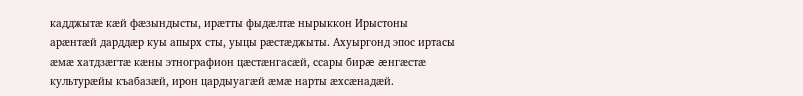кадджытæ кæй фæзындысты, ирæтты фыдæлтæ нырыккон Ирыстоны арæнтæй дарддæр куы апырх сты, уыцы рæстæджыты. Ахуыргонд эпос иртасы æмæ хатдзæгтæ кæны этнографион цæстæнгасæй, ссары бирæ æнгæстæ культурæйы къабазæй, ирон цардыуагæй æмæ нарты æхсæнадæй.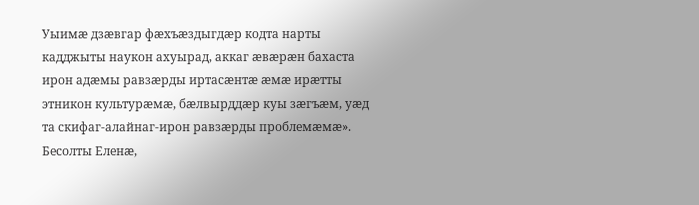Уыимæ дзæвгар фæхъæздыгдæр кодта нарты кадджыты наукон ахуырад, аккаг æвæрæн бахаста ирон адæмы равзæрды иртасæнтæ æмæ ирæтты этникон культурæмæ, бæлвырддæр куы зæгъæм, уæд та скифаг-алайнаг-ирон равзæрды проблемæмæ».
Бесолты Еленæ,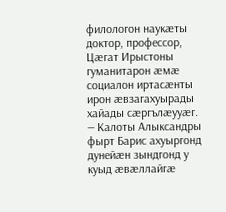филологон наукæты доктор, профессор, Цæгат Ирыстоны гуманитарон æмæ социалон иртасæнты ирон æвзагахуырады хайады сæргълæууæг.
— Калоты Алыксандры фырт Барис ахуыргонд дунейæн зындгонд у куыд æвæллайгæ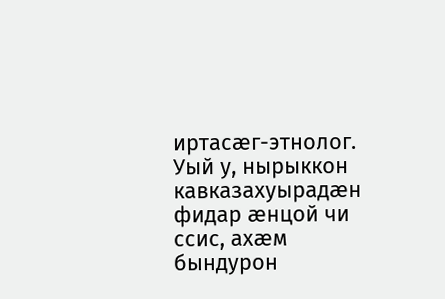иртасæг-этнолог. Уый у, нырыккон кавказахуырадæн фидар æнцой чи ссис, ахæм бындурон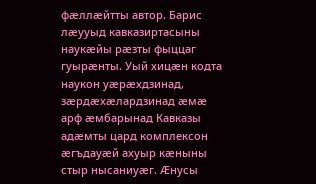фæллæйтты автор. Барис лæууыд кавказиртасыны наукæйы рæзты фыццаг гуырæнты. Уый хицæн кодта наукон уæрæхдзинад, зæрдæхæлардзинад æмæ арф æмбарынад Кавказы адæмты цард комплексон æгъдауæй ахуыр кæныны стыр нысаниуæг. Æнусы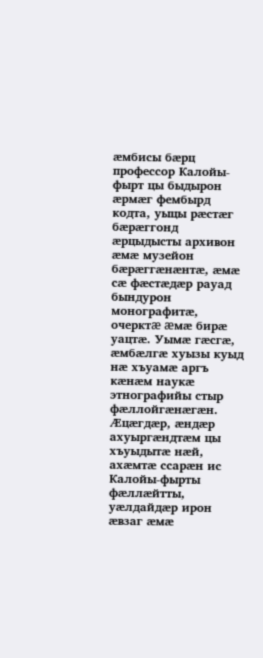æмбисы бæрц профессор Калойы-фырт цы быдырон æрмæг фембырд кодта, уыцы рæстæг бæрæггонд æрцыдысты архивон æмæ музейон бæрæггæнæнтæ, æмæ сæ фæстæдæр рауад бындурон монографитæ, очерктæ æмæ бирæ уацтæ. Уымæ гæсгæ, æмбæлгæ хуызы куыд нæ хъуамæ аргъ кæнæм наукæ этнографийы стыр фæллойгæнæгæн. Æцæгдæр, æндæр ахуыргæндтæм цы хъуыдытæ нæй, ахæмтæ ссарæн ис Калойы-фырты фæллæйтты, уæлдайдæр ирон æвзаг æмæ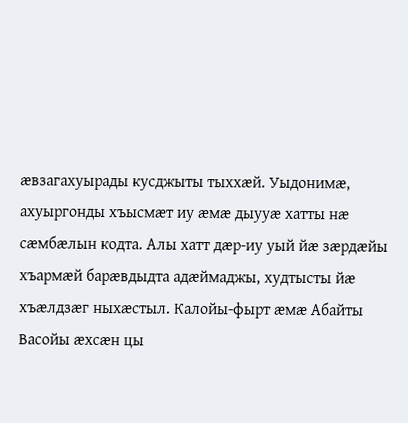æвзагахуырады кусджыты тыххæй. Уыдонимæ, ахуыргонды хъысмæт иу æмæ дыууæ хатты нæ сæмбæлын кодта. Алы хатт дæр-иу уый йæ зæрдæйы хъармæй барæвдыдта адæймаджы, худтысты йæ хъæлдзæг ныхæстыл. Калойы-фырт æмæ Абайты Васойы æхсæн цы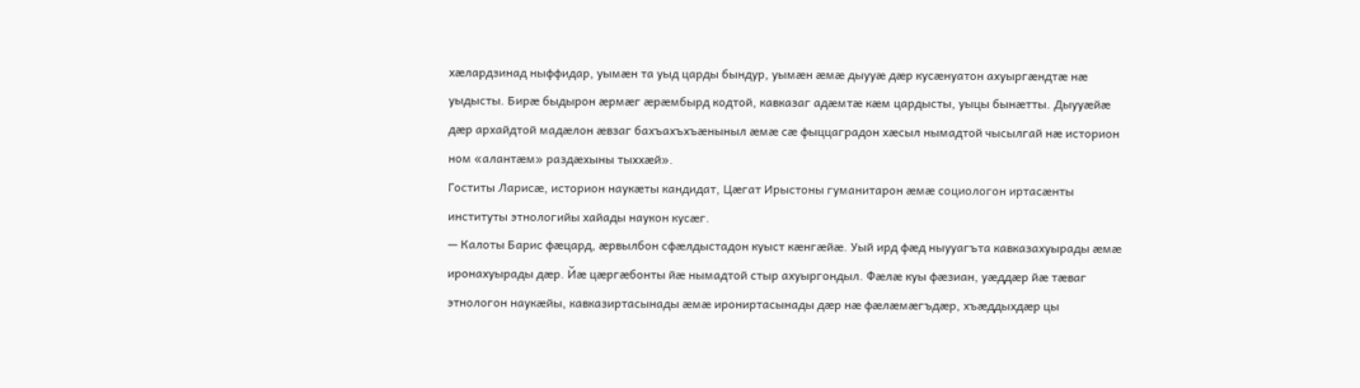хæлардзинад ныффидар, уымæн та уыд царды бындур, уымæн æмæ дыууæ дæр кусæнуатон ахуыргæндтæ нæ уыдысты. Бирæ быдырон æрмæг æрæмбырд кодтой, кавказаг адæмтæ кæм цардысты, уыцы бынæтты. Дыууæйæ дæр архайдтой мадæлон æвзаг бахъахъхъæныныл æмæ сæ фыццаградон хæсыл нымадтой чысылгай нæ историон ном «алантæм» раздæхыны тыххæй».
Гоститы Ларисæ, историон наукæты кандидат, Цæгат Ирыстоны гуманитарон æмæ социологон иртасæнты институты этнологийы хайады наукон кусæг.
— Калоты Барис фæцард, æрвылбон сфæлдыстадон куыст кæнгæйæ. Уый ирд фæд ныууагъта кавказахуырады æмæ иронахуырады дæр. Йæ цæргæбонты йæ нымадтой стыр ахуыргондыл. Фæлæ куы фæзиан, уæддæр йæ тæваг этнологон наукæйы, кавказиртасынады æмæ ирониртасынады дæр нæ фæлæмæгъдæр, хъæддыхдæр цы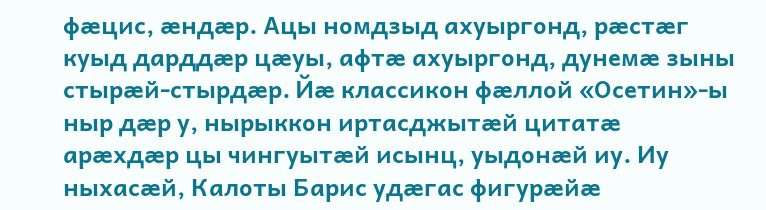фæцис, æндæр. Ацы номдзыд ахуыргонд, рæстæг куыд дарддæр цæуы, афтæ ахуыргонд, дунемæ зыны стырæй-стырдæр. Йæ классикон фæллой «Осетин»-ы ныр дæр у, нырыккон иртасджытæй цитатæ арæхдæр цы чингуытæй исынц, уыдонæй иу. Иу ныхасæй, Калоты Барис удæгас фигурæйæ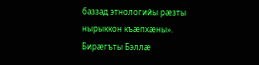баззад этнологийы рæзты нырыккон къæпхæны».
Бирæгъты Бэллæ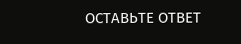ОСТАВЬТЕ ОТВЕТ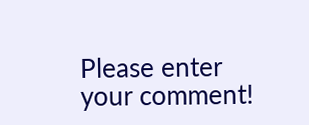Please enter your comment!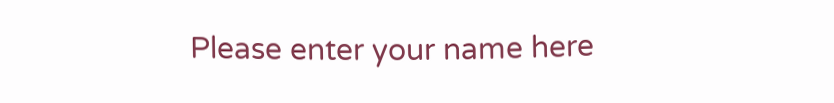Please enter your name here